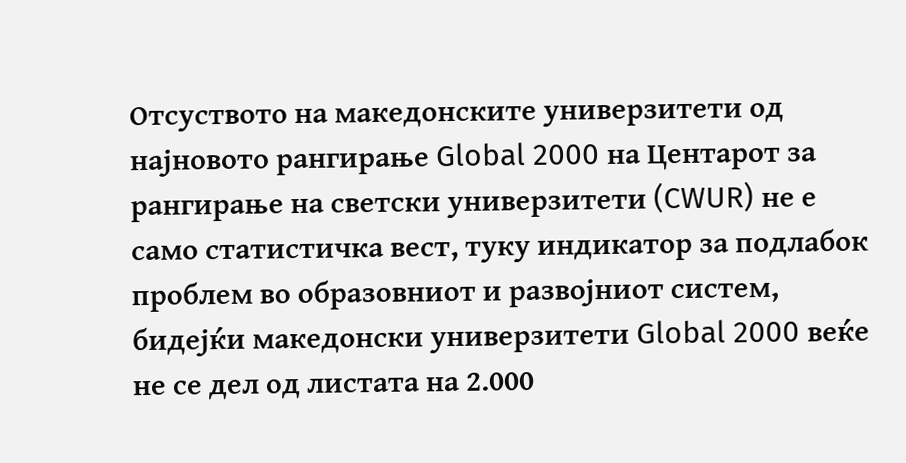Отсуството на македонските универзитети од најновото рангирање Global 2000 на Центарот за рангирање на светски универзитети (CWUR) не е само статистичка вест, туку индикатор за подлабок проблем во образовниот и развојниот систем, бидејќи македонски универзитети Global 2000 веќе не се дел од листата на 2.000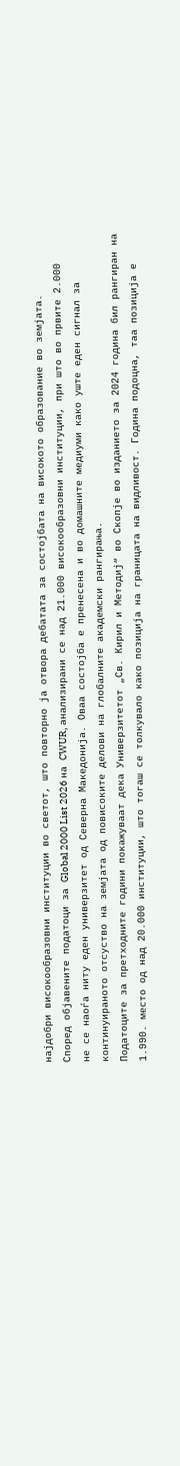најдобри високообразовни институции во светот, што повторно ја отвора дебатата за состојбата на високото образование во земјата.
Според објавените податоци за Global 2000 List 2026 на CWUR, анализирани се над 21.000 високообразовни институции, при што во првите 2.000 не се наоѓа ниту еден универзитет од Северна Македонија. Оваа состојба е пренесена и во домашните медиуми како уште еден сигнал за континуираното отсуство на земјата од повисоките делови на глобалните академски рангирања.
Податоците за претходните години покажуваат дека Универзитетот „Св. Кирил и Методиј“ во Скопје во изданието за 2024 година бил рангиран на 1.990. место од над 20.000 институции, што тогаш се толкувало како позиција на границата на видливост. Година подоцна, таа позиција е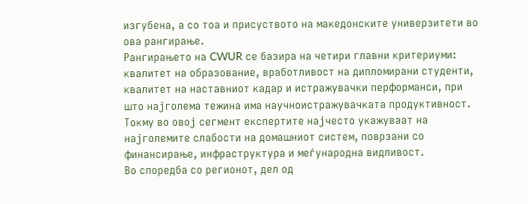изгубена, а со тоа и присуството на македонските универзитети во ова рангирање.
Рангирањето на CWUR се базира на четири главни критериуми: квалитет на образование, вработливост на дипломирани студенти, квалитет на наставниот кадар и истражувачки перформанси, при што најголема тежина има научноистражувачката продуктивност. Токму во овој сегмент експертите најчесто укажуваат на најголемите слабости на домашниот систем, поврзани со финансирање, инфраструктура и меѓународна видливост.
Во споредба со регионот, дел од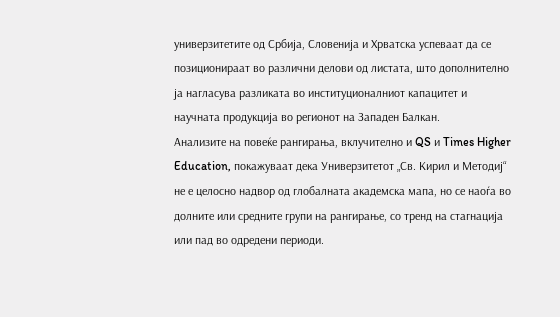универзитетите од Србија, Словенија и Хрватска успеваат да се позиционираат во различни делови од листата, што дополнително ја нагласува разликата во институционалниот капацитет и научната продукција во регионот на Западен Балкан.
Анализите на повеќе рангирања, вклучително и QS и Times Higher Education, покажуваат дека Универзитетот „Св. Кирил и Методиј“ не е целосно надвор од глобалната академска мапа, но се наоѓа во долните или средните групи на рангирање, со тренд на стагнација или пад во одредени периоди.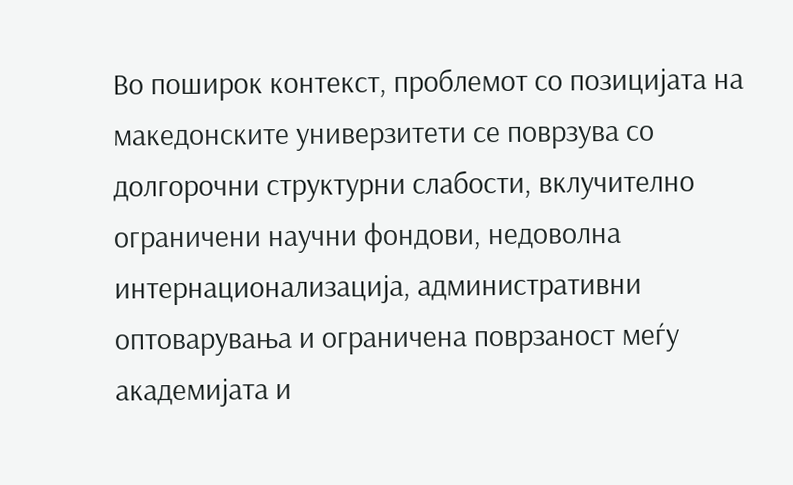Во поширок контекст, проблемот со позицијата на македонските универзитети се поврзува со долгорочни структурни слабости, вклучително ограничени научни фондови, недоволна интернационализација, административни оптоварувања и ограничена поврзаност меѓу академијата и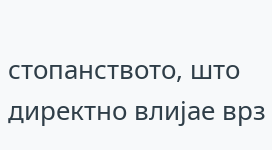стопанството, што директно влијае врз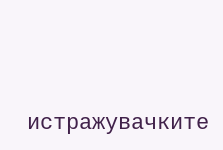истражувачките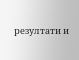резултати и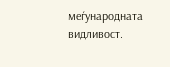меѓународната видливост.